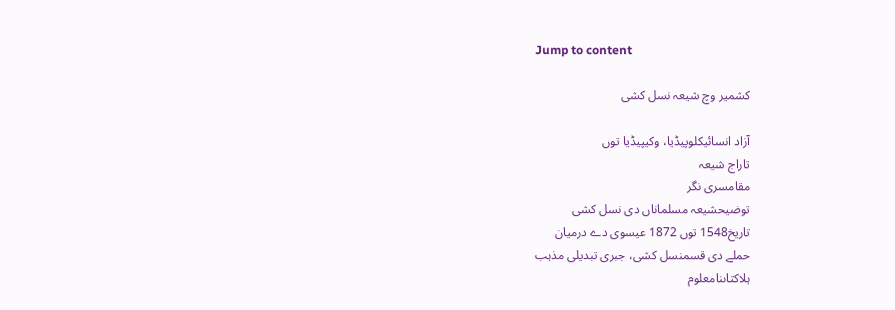Jump to content

کشمیر وچ شیعہ نسل کشی

آزاد انسائیکلوپیڈیا، وکیپیڈیا توں
تاراج شیعہ
مقامسری نگر
توضیحشیعہ مسلماناں دی نسل کشی
تاریخ1548 توں 1872 عیسوی دے درمیان
حملے دی قسمنسل کشی، جبری تبدیلی مذہب
ہلاکتاںنامعلوم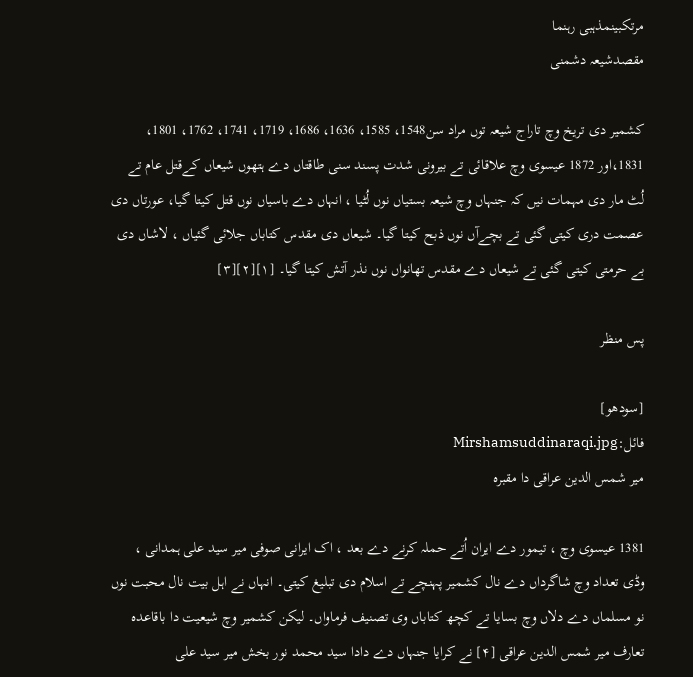مرتکبینمذہبی رہنما
مقصدشیعہ دشمنی

کشمیر دی تریخ وچ تاراج شیعہ توں مراد سن1548، 1585، 1636، 1686، 1719، 1741، 1762، 1801، 1831،اور 1872 عیسوی وچ علاقائی تے بیرونی شدت پسند سنی طاقتاں دے ہتھوں شیعاں کےقتل عام تے لُٹ مار دی مہمات نيں کہ جنہاں وچ شیعہ بستیاں نوں لُٹیا ، انہاں دے باسیاں نوں قتل کيتا گیا، عورتاں دی عصمت دری کيتی گئی تے بچےآں نوں ذبح کيتا گیا۔ شیعاں دی مقدس کتاباں جلائی گئياں ، لاشاں دی بے حرمتی کيتی گئی تے شیعاں دے مقدس تھانواں نوں نذر آتش کيتا گیا۔ [۱][۲][۳]

پس منظر

[سودھو]
فائل:Mirshamsuddinaraqi.jpg
میر شمس الدین عراقی دا مقبرہ

1381 عیسوی وچ ، تیمور دے ایران اُتے حملہ کرنے دے بعد ، اک ایرانی صوفی میر سید علی ہمدانی ، وڈی تعداد وچ شاگرداں دے نال کشمیر پہنچے تے اسلام دی تبلیغ کیتی۔ انہاں نے اہل بیت نال محبت نوں نو مسلماں دے دلاں وچ بسایا تے کچھ کتاباں وی تصنیف فرماواں۔ لیکن کشمیر وچ شیعیت دا باقاعدہ تعارف میر شمس الدین عراقی [۴] نے کرایا جنہاں دے دادا سید محمد نور بخش میر سید علی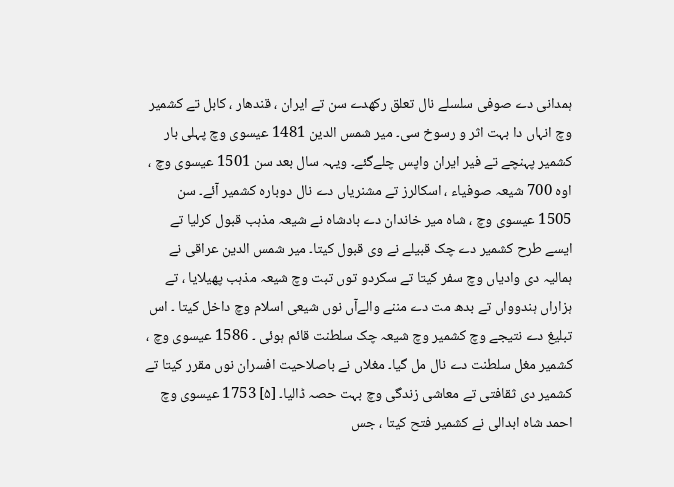ہمدانی دے صوفی سلسلے نال تعلق رکھدے سن تے ایران ، قندھار ، کابل تے کشمیر وچ انہاں دا بہت اثر و رسوخ سی۔ میر شمس الدین 1481 عیسوی وچ پہلی بار کشمیر پہنچے تے فیر ایران واپس چلےگئے۔ ویہہ سال بعد سن 1501 عیسوی وچ ، اوہ 700 شیعہ صوفیاء ، اسکالرز تے مشنریاں دے نال دوبارہ کشمیر آئے۔ سن 1505 عیسوی وچ ، شاہ میر خاندان دے بادشاہ نے شیعہ مذہب قبول کرلیا تے ايسے طرح کشمیر دے چک قبیلے نے وی قبول کيتا۔ میر شمس الدین عراقی نے ہمالیہ دی وادیاں وچ سفر کيتا تے سکردو توں تبت وچ شیعہ مذہب پھیلایا ، تے ہزاراں ہندوواں تے بدھ مت دے مننے والےآں نوں شیعی اسلام وچ داخل کيتا ۔ اس تبلیغ دے نتیجے وچ کشمیر وچ شیعہ چک سلطنت قائم ہوئی ۔ 1586 عیسوی وچ ، کشمیر مغل سلطنت دے نال مل گیا۔ مغلاں نے باصلاحیت افسران نوں مقرر کيتا تے کشمیر دی ثقافتی تے معاشی زندگی وچ بہت حصہ ڈالیا۔ [۵] 1753 عیسوی وچ احمد شاہ ابدالی نے کشمیر فتح کيتا ، جس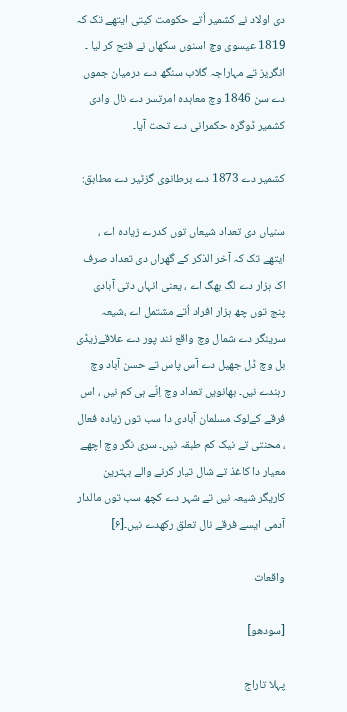دی اولاد نے کشمیر اُتے حکومت کیتی ایتھے تک کہ 1819 عیسوی وچ اسنوں سکھاں نے فتح کر ليا ۔ انگریز تے مہاراجہ گلاب سنگھ دے درمیان جموں دے سن 1846 وچ معاہدہ امرتسر دے نال وادی کشمیر ڈوگرہ حکمرانی دے تحت آیا۔

کشمیر دے 1873 دے برطانوی گزٹیر دے مطابق:

سنیاں دی تعداد شیعاں توں کدرے زیادہ اے ، ایتھے تک کہ آخر الذکر کے گھراں دی تعداد صرف اک ہزار دے لگ بھگ اے ، یعنی انہاں دتی آبادی پنج توں چھ ہزار افراد اُتے مشتمل اے ،شیعہ سرینگر دے شمال وچ واقع نند پور دے علاقےزیڈی بل وچ ڈل جھیل دے آس پاس تے حسن آباد وچ رہندے نيں۔ بھانويں تعداد وچ اِنّے ہی کم نيں ، اس فرقے کےلوک مسلمان آبادی دا سب توں زیادہ فعال ، محنتی تے نیک کم طبقہ نيں۔ سری نگر وچ اچھے معیار دا کاغذ تے شال تیار کرنے والے بہترین کاریگر شیعہ نيں تے شہر دے کچھ سب توں مالدار آدمی ايسے فرقے نال تعلق رکھدے نيں۔[۶]

واقعات

[سودھو]

پہلا تاراج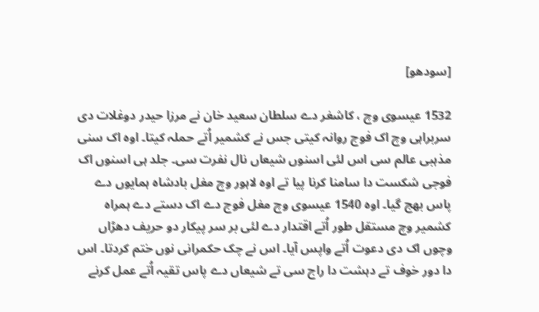[سودھو]

1532 عیسوی وچ ، کاشغر دے سلطان سعید خان نے مرزا حیدر دوغلات دی سربراہی وچ اک فوج روانہ کيتی جس نے کشمیر اُتے حملہ کيتا۔ اوہ اک سنی مذہبی عالم سی اس لئی اسنوں شیعاں نال نفرت سی۔ جلد ہی اسنوں اک فوجی شکست دا سامنا کرنا پيا تے اوہ لاہور وچ مغل بادشاہ ہمایوں دے پاس بھج گیا۔ اوہ 1540 عیسوی وچ مغل فوج دے اک دستے دے ہمراہ کشمیر وچ مستقل طور اُتے اقتدار دے لئی بر سر پیکار دو حریف دھڑاں وچوں اک دی دعوت اُتے واپس آیا۔ اس نے چک حکمرانی نوں ختم کردتا۔ اس دا دور خوف تے دہشت دا راج سی تے شیعاں دے پاس تقیہ اُتے عمل کرنے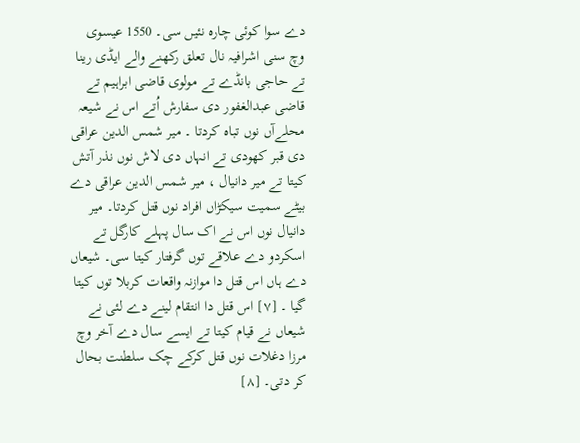دے سوا کوئی چارہ نئيں سی۔ 1550 عیسوی وچ سنی اشرافیہ نال تعلق رکھنے والے ایڈی رینا تے حاجی بانڈے تے مولوی قاضی ابراہیم تے قاضی عبدالغفور دی سفارش اُتے اس نے شیعہ محلےآں نوں تباہ کردتا ۔ میر شمس الدین عراقی دی قبر کھودی تے انہاں دی لاش نوں نذر آتش کيتا تے میر دانیال ، میر شمس الدین عراقی دے بیٹے سمیت سیکڑاں افراد نوں قتل کردتا۔ میر دانیال نوں اس نے اک سال پہلے کارگل تے اسکردو دے علاقے توں گرفتار کيتا سی۔ شیعاں دے ہاں اس قتل دا موازنہ واقعات کربلا توں کيتا گیا ۔ [۷] اس قتل دا انتقام لینے دے لئی نے شیعاں نے قیام کيتا تے ايسے سال دے آخر وچ مرزا دغلات نوں قتل کرکے چک سلطنت بحال کر دتی۔ [۸]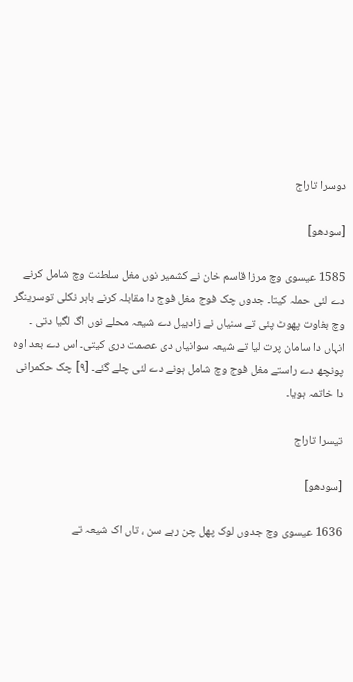دوسرا تاراج

[سودھو]

1585 عیسوی وچ مرزا قاسم خان نے کشمیر نوں مغل سلطنت وچ شامل کرنے دے لئی حملہ کيتا۔ جدوں چک فوج مغل فوج دا مقابلہ کرنے باہر نکلی توسرینگر وچ بغاوت پھوٹ پئی تے سنیاں نے زادیبل دے شیعہ محلے نوں اگ لگیا دتی ۔ انہاں دا سامان پرت لیا تے شیعہ سوانیاں دی عصمت دری کیتی۔ اس دے بعد اوہ پونچھ دے راستے مغل فوج وچ شامل ہونے دے لئی چلے گئے۔ [۹] چک حکمرانی دا خاتمہ ہويا۔

تیسرا تاراج

[سودھو]

1636 عیسوی وچ جدوں لوک پھل چن رہے سن ، تاں اک شیعہ تے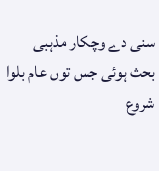سنی دے وچکار مذہبی بحث ہوئی جس توں عام بلوا شروع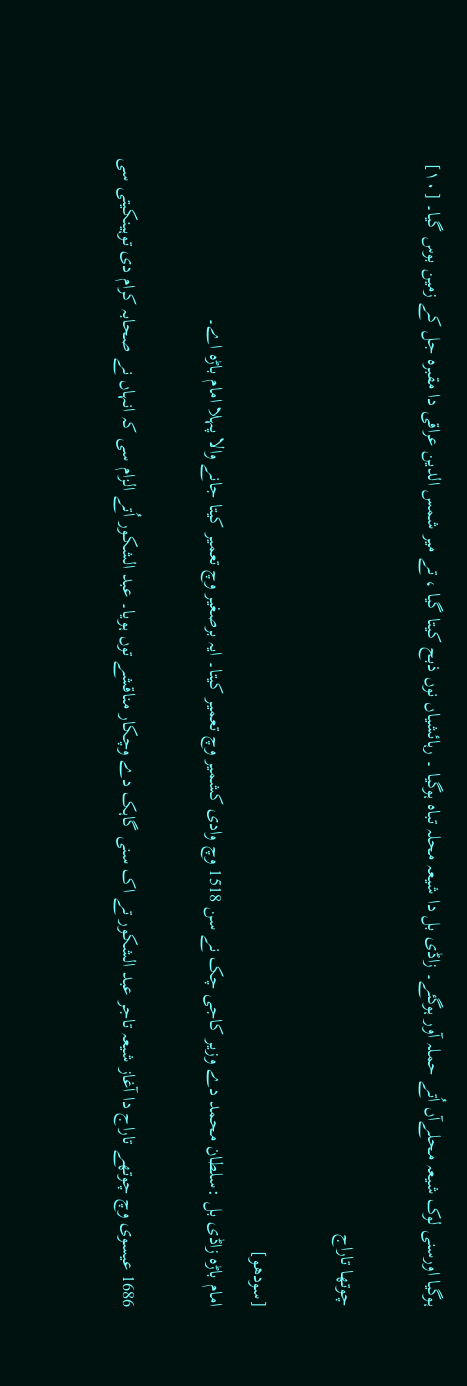ہوگیا اورسنی لوک شیعہ محلےآں اُتے حملہ آور ہوگئے۔ زاڈی بل دا شیعہ محلہ تباہ ہوگیا ۔ رہائشیاں نوں ذبح کيتا گیا ، تے میر شمس الدین عراقی دا مقبرہ جل کے زمین بوس گیا۔ [۱۰]

چوتھا تاراج

[سودھو]
امام باڑہ زاڈی بل :سلطان محمد دے وزیر کاجی چک نے سن 1518 وچ وادی کشمیر وچ تعمیر کيتا۔ ایہ برصغیر وچ تعمیر کيتا جانے والا پہلا امام باڑہ اے۔

1686 عیسوی وچ چوتھے تاراج دا آغاز شیعہ تاجر عبد الشکور تے اک سنی گاہک دے وچکار مناقشے توں ہويا۔ عبد الشکور اُتے الزام سی کہ انہاں نے صحابہ کرام دی توہینکيتی سی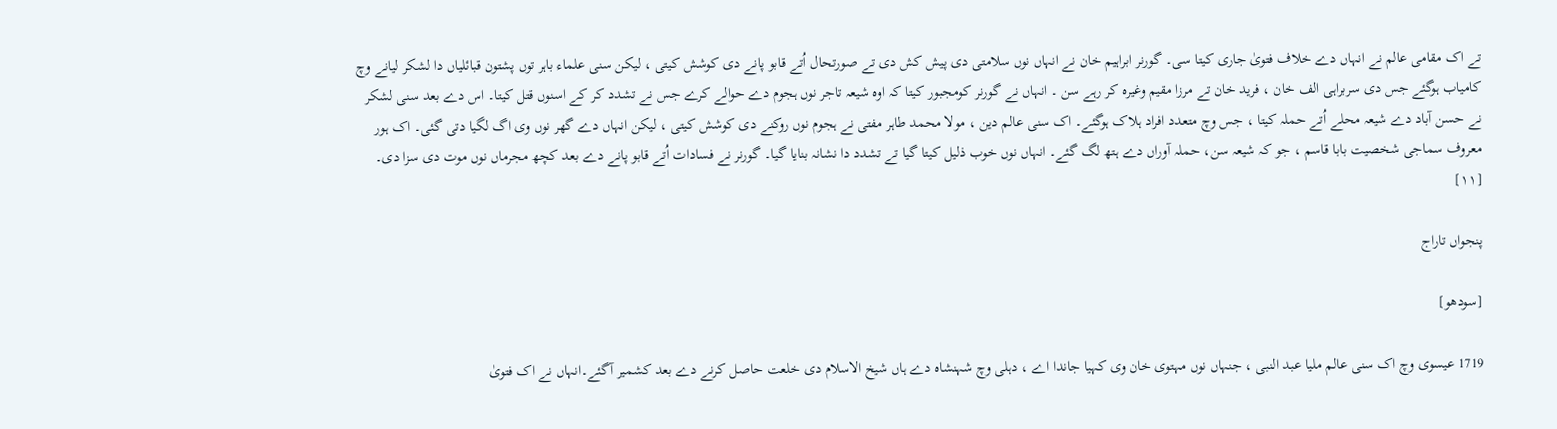تے اک مقامی عالم نے انہاں دے خلاف فتویٰ جاری کيتا سی۔ گورنر ابراہیم خان نے انہاں نوں سلامتی دی پیش کش دی تے صورتحال اُتے قابو پانے دی کوشش کيتی ، لیکن سنی علماء باہر توں پشتون قبائلیاں دا لشکر لیانے وچ کامیاب ہوگئے جس دی سربراہی الف خان ، فرید خان تے مرزا مقیم وغیرہ کر رہے سن ۔ انہاں نے گورنر کومجبور کيتا کہ اوہ شیعہ تاجر نوں ہجوم دے حوالے کرے جس نے تشدد کر کے اسنوں قتل کيتا۔ اس دے بعد سنی لشکر نے حسن آباد دے شیعہ محلے اُتے حملہ کيتا ، جس وچ متعدد افراد ہلاک ہوگئے۔ اک سنی عالم دین ، مولا محمد طاہر مفتی نے ہجوم نوں روکنے دی کوشش کيتی ، لیکن انہاں دے گھر نوں وی اگ لگیا دتی گئی۔ اک ہور معروف سماجی شخصیت بابا قاسم ، جو کہ شیعہ سن، حملہ آوراں دے ہتھ لگ گئے۔ انہاں نوں خوب ذلیل کيتا گیا تے تشدد دا نشانہ بنایا گیا۔ گورنر نے فسادات اُتے قابو پانے دے بعد کچھ مجرماں نوں موت دی سزا دی۔ [۱۱]

پنجواں تاراج

[سودھو]

1719 عیسوی وچ اک سنی عالم ملیا عبد النبی ، جنہاں نوں مہتوی خان وی کہیا جاندا اے ، دہلی وچ شہنشاہ دے ہاں شیخ الاسلام دی خلعت حاصل کرنے دے بعد کشمیر آگئے۔انہاں نے اک فتویٰ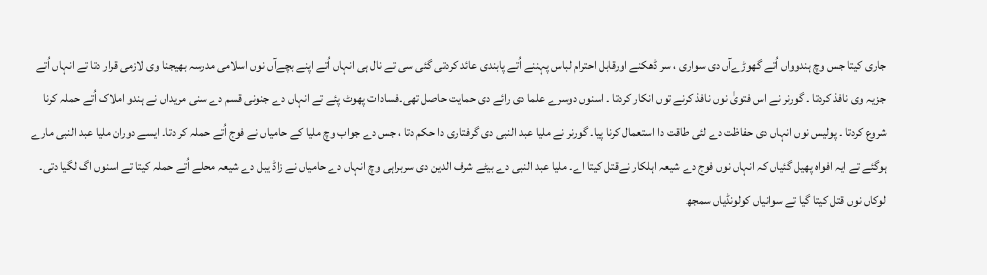جاری کيتا جس وچ ہندوواں اُتے گھوڑےآں دی سواری ، سر ڈھکنے اورقابل احترام لباس پہننے اُتے پابندی عائد کردتی گئی سی تے نال ہی انہاں اُتے اپنے بچےآں نوں اسلامی مدرسہ بھیجنا وی لازمی قرار دتا تے انہاں اُتے جزیہ وی نافذ کردتا ۔ گورنر نے اس فتویٰ نوں نافذ کرنے توں انکار کردتا ۔ اسنوں دوسرے علما دی رائے دی حمایت حاصل تھی۔فسادات پھوٹ پئے تے انہاں دے جنونی قسم دے سنی مریداں نے ہندو املاک اُتے حملہ کرنا شروع کردتا ۔ پولیس نوں انہاں دی حفاظت دے لئی طاقت دا استعمال کرنا پيا۔ گورنر نے ملیا عبد النبی دی گرفتاری دا حکم دتا ، جس دے جواب وچ ملیا کے حامیاں نے فوج اُتے حملہ کر دتا۔ ايسے دوران ملیا عبد النبی مارے ہوگئے تے ایہ افواہ پھیل گئياں کہ انہاں نوں فوج دے شیعہ اہلکار نےقتل کيتا اے۔ ملیا عبد النبی دے بیٹے شرف الدین دی سربراہی وچ انہاں دے حامیاں نے زاڈ یبل دے شیعہ محلے اُتے حملہ کيتا تے اسنوں اگ لگیا دتی۔ لوکاں نوں قتل کيتا گیا تے سوانیاں کولونڈیاں سمجھ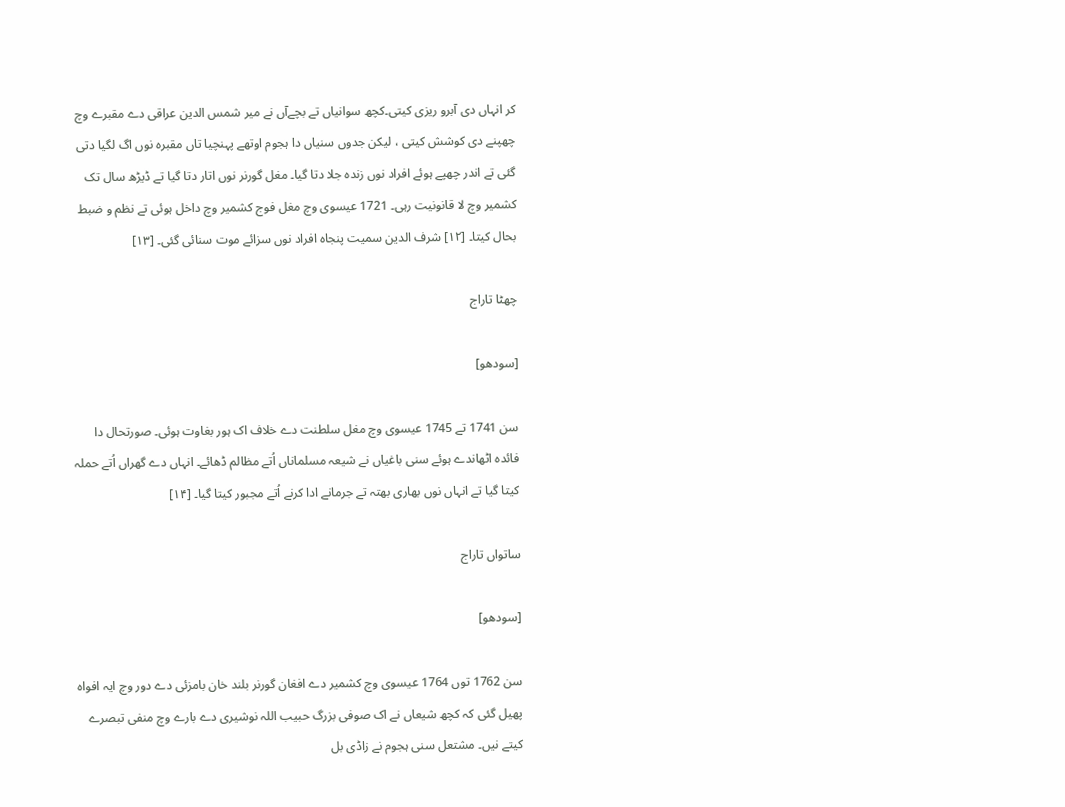کر انہاں دی آبرو ریزی کیتی۔کچھ سوانیاں تے بچےآں نے میر شمس الدین عراقی دے مقبرے وچ چھپنے دی کوشش کيتی ، لیکن جدوں سنیاں دا ہجوم اوتھے پہنچیا تاں مقبرہ نوں اگ لگیا دتی گئی تے اندر چھپے ہوئے افراد نوں زندہ جلا دتا گیا۔ مغل گورنر نوں اتار دتا گیا تے ڈیڑھ سال تک کشمیر وچ لا قانونیت رہی۔ 1721 عیسوی وچ مغل فوج کشمیر وچ داخل ہوئی تے نظم و ضبط بحال کيتا۔ [۱۲] شرف الدین سمیت پنجاہ افراد نوں سزائے موت سنائی گئی۔ [۱۳]

چھٹا تاراج

[سودھو]

سن 1741 تے 1745 عیسوی وچ مغل سلطنت دے خلاف اک ہور بغاوت ہوئی۔ صورتحال دا فائدہ اٹھاندے ہوئے سنی باغیاں نے شیعہ مسلماناں اُتے مظالم ڈھائے۔ انہاں دے گھراں اُتے حملہ کيتا گیا تے انہاں نوں بھاری بھتہ تے جرمانے ادا کرنے اُتے مجبور کيتا گیا۔ [۱۴]

ساتواں تاراج

[سودھو]

سن 1762 توں 1764 عیسوی وچ کشمیر دے افغان گورنر بلند خان بامزئی دے دور وچ ایہ افواہ پھیل گئی کہ کچھ شیعاں نے اک صوفی بزرگ حبیب اللہ نوشیری دے بارے وچ منفی تبصرے کیتے نيں۔ مشتعل سنی ہجوم نے زاڈی بل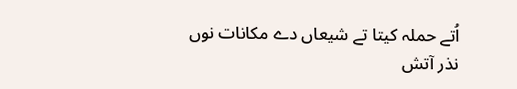اُتے حملہ کيتا تے شیعاں دے مکانات نوں نذر آتش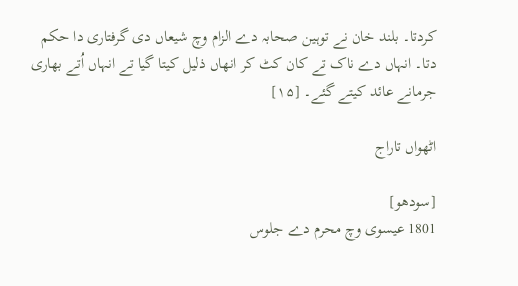کردتا۔ بلند خان نے توہین صحابہ دے الزام وچ شیعاں دی گرفتاری دا حکم دتا۔ انہاں دے ناک تے کان کٹ کر انھاں ذلیل کيتا گیا تے انہاں اُتے بھاری جرمانے عائد کیتے گئے۔ [۱۵]

اٹھواں تاراج

[سودھو]
1801 عیسوی وچ محرم دے جلوس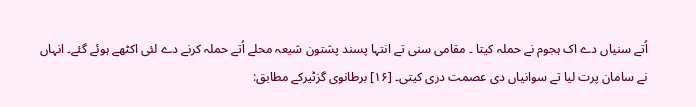اُتے سنیاں دے اک ہجوم نے حملہ کيتا ۔ مقامی سنی تے انتہا پسند پشتون شیعہ محلے اُتے حملہ کرنے دے لئی اکٹھے ہوئے گئے۔ انہاں نے سامان پرت لیا تے سوانیاں دی عصمت دری کیتی۔ [۱۶] برطانوی گزٹیرکے مطابق: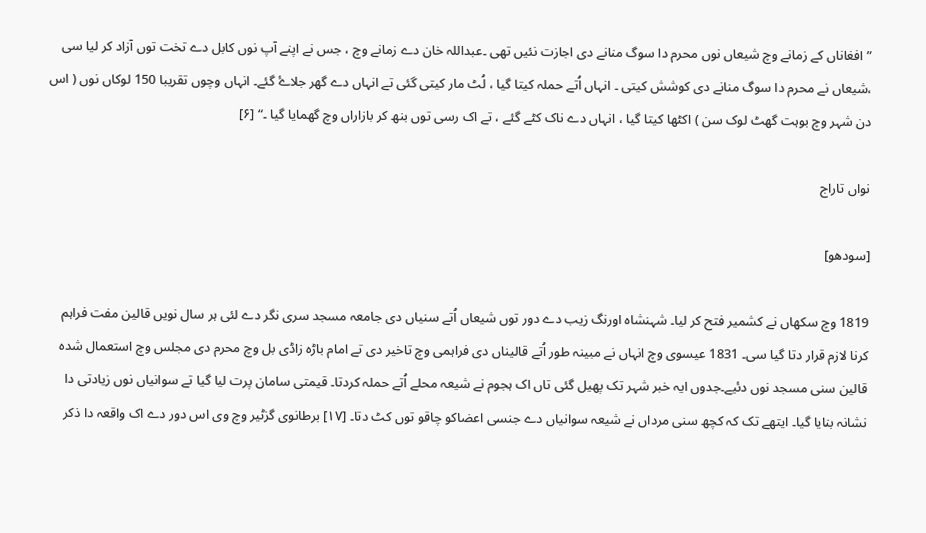” افغاناں کے زمانے وچ شیعاں نوں محرم دا سوگ منانے دی اجازت نئيں تھی ۔عبداللہ خان دے زمانے وچ ، جس نے اپنے آپ نوں کابل دے تخت توں آزاد کر ليا سی ،شیعاں نے محرم دا سوگ منانے دی کوشش کيتی ۔ انہاں اُتے حملہ کيتا گیا ، لُٹ مار کيتی گئی تے انہاں دے گھر جلاۓ گئے۔ انہاں وچوں تقریبا 150 لوکاں نوں ( اس دن شہر وچ بوہت گھٹ لوک سن ) اکٹھا کيتا گیا ، انہاں دے ناک کٹے گئے ، تے اک رسی توں بنھ کر بازاراں وچ گھمایا گیا ۔“ [۶]

نواں تاراج

[سودھو]

1819 وچ سکھاں نے کشمیر فتح کر ليا۔ شہنشاہ اورنگ زیب دے دور توں شیعاں اُتے سنیاں دی جامعہ مسجد سری نگر دے لئی ہر سال نويں قالین مفت فراہم کرنا لازم قرار دتا گیا سی۔ 1831 عیسوی وچ انہاں نے مبینہ طور اُتے قالیناں دی فراہمی وچ تاخیر دی تے امام باڑہ زاڈی بل وچ محرم دی مجلس وچ استعمال شدہ قالین سنی مسجد نوں دئیے۔جدوں ایہ خبر شہر تک پھیل گئی تاں اک ہجوم نے شیعہ محلے اُتے حملہ کردتا۔ قیمتی سامان پرت لیا گیا تے سوانیاں نوں زیادتی دا نشانہ بنایا گیا۔ ایتھے تک کہ کچھ سنی مرداں نے شیعہ سوانیاں دے جنسی اعضاکو چاقو توں کٹ دتا۔ [۱۷] برطانوی گزٹیر وچ وی اس دور دے اک واقعہ دا ذکر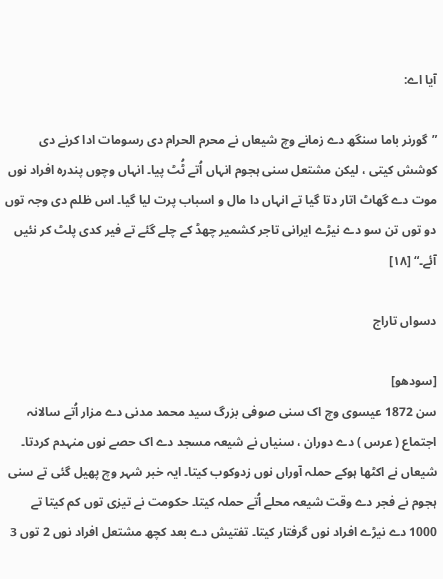آیا اے:

”گورنر باما سنگھ دے زمانے وچ شیعاں نے محرم الحرام دی رسومات ادا کرنے دی کوشش کيتی ، لیکن مشتعل سنی ہجوم انہاں اُتے ٹُٹ پيا۔ انہاں وچوں پندرہ افراد نوں موت دے گھاٹ اتار دتا گیا تے انہاں دا مال و اسباب پرت لیا گیا۔ اس ظلم دی وجہ توں دو توں تن سو دے نیڑے ایرانی تاجر کشمیر چھڈ کے چلے گئے تے فیر کدی پلٹ کر نئيں آئے۔“ [۱۸]

دسواں تاراج

[سودھو]
سن 1872 عیسوی وچ اک سنی صوفی بزرگ سید محمد مدنی دے مزار اُتے سالانہ اجتماع ( عرس ) دے دوران ، سنیاں نے شیعہ مسجد دے اک حصے نوں منہدم کردتا۔ شیعاں نے اکٹھا ہوکے حملہ آوراں نوں زدوکوب کيتا۔ ایہ خبر شہر وچ پھیل گئی تے سنی ہجوم نے فجر دے وقت شیعہ محلے اُتے حملہ کيتا۔ حکومت نے تیزی توں کم کيتا تے 1000 دے نیڑے افراد نوں گرفتار کيتا۔ تفتیش دے بعد کچھ مشتعل افراد نوں 2 توں 3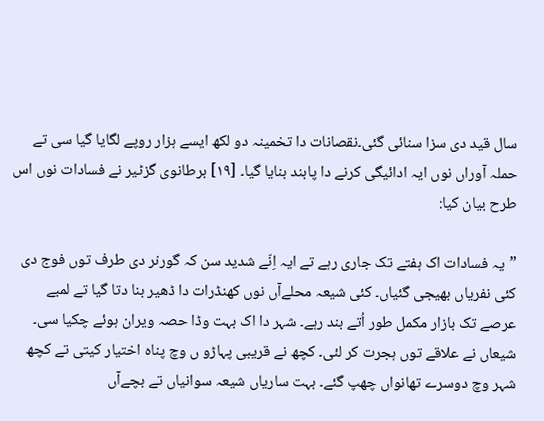سال قید دی سزا سنائی گئی۔نقصانات دا تخمینہ دو لکھ ايسے ہزار روپے لگایا گیا سی تے حملہ آوراں نوں ایہ ادائیگی کرنے دا پابند بنایا گیا۔ [۱۹] برطانوی گزٹیر نے فسادات نوں اس طرح بیان کیا:

”یہ فسادات اک ہفتے تک جاری رہے تے ایہ اِنّے شدید سن کہ گورنر دی طرف توں فوج دی کئی نفریاں بھیجی گئياں۔ کئی شیعہ محلےآں نوں کھنڈرات دا ڈھیر بنا دتا گیا تے لمبے عرصے تک بازار مکمل طور اُتے بند رہے۔ شہر دا اک بہت وڈا حصہ ویران ہوئے چکيا سی۔ شیعاں نے علاقے توں ہجرت کر لئی۔ کچھ نے قریبی پہاڑو ں وچ پناہ اختیار کيتی تے کچھ شہر وچ دوسرے تھانواں چھپ گئے۔ بہت ساریاں شیعہ سوانیاں تے بچےآں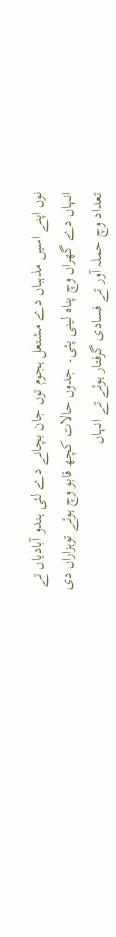نوں اپنے اسيں مذہباں دے مشتعل ہجوم توں جان بچانے دے لئی ہندو آبادیاں تے انہاں دے گھراں وچ پناہ لینی پئی۔ جدوں حالات کچھ قابو وچ ہوئے توہزاراں دی تعداد وچ حملہ آور تے فسادی گرفتار ہوئے تے انہاں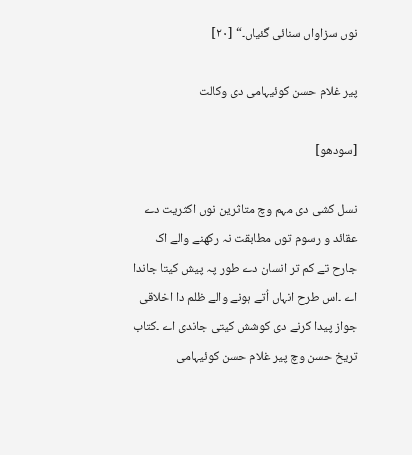نوں سزاواں سنائی گئياں۔“ [۲۰]

پیر غلام حسن کوئیہامی دی وکالت

[سودھو]

نسل کشی دی مہم وچ متاثرین نوں اکثریت دے عقائد و رسوم توں مطابقت نہ رکھنے والے اک جارح تے کم تر انسان دے طور پہ پیش کيتا جاندا اے ۔اس طرح انہاں اُتے ہونے والے ظلم دا اخلاقی جواز پیدا کرنے دی کوشش کيتی جاندی اے ۔کتاب تریخ حسن وچ پیر غلام حسن کوئیہامی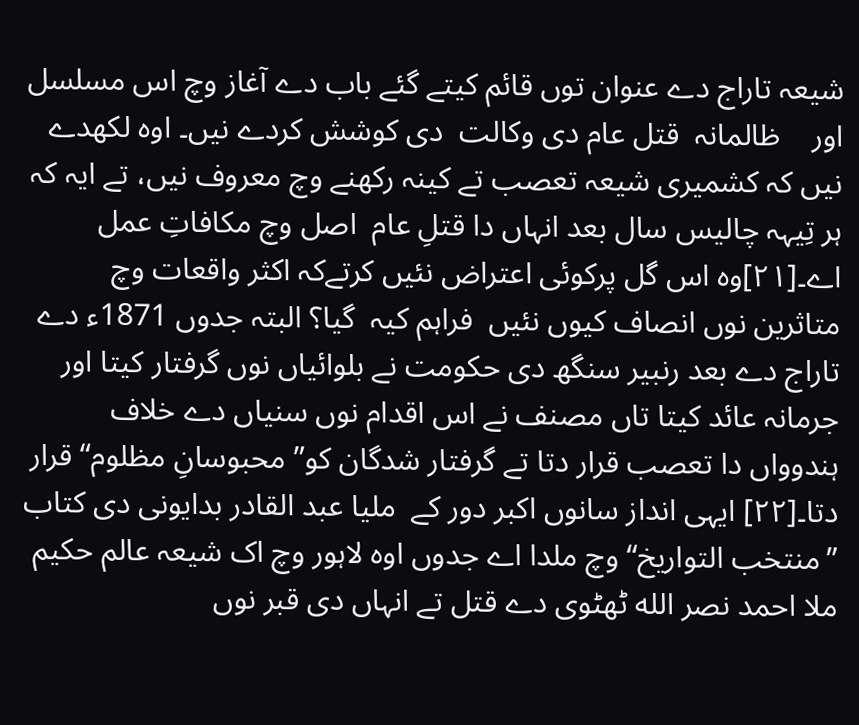شیعہ تاراج دے عنوان توں قائم کيتے گئے باب دے آغاز وچ اس مسلسل اور    ظالمانہ  قتل عام دی وکالت  دی کوشش کردے نيں۔ اوہ لکھدے نيں کہ کشمیری شیعہ تعصب تے کینہ رکھنے وچ معروف نيں، تے ایہ کہ ہر تِیہہ چالیس سال بعد انہاں دا قتلِ عام  اصل وچ مکافاتِ عمل اے۔[۲۱]وہ اس گل پرکوئی اعتراض نئيں کرتےکہ اکثر واقعات وچ   متاثرین نوں انصاف کیوں نئيں  فراہم کیہ  گیا؟ البتہ جدوں 1871ء دے تاراج دے بعد رنبیر سنگھ دی حکومت نے بلوائیاں نوں گرفتار کيتا اور  جرمانہ عائد کيتا تاں مصنف نے اس اقدام نوں سنیاں دے خلاف ہندوواں دا تعصب قرار دتا تے گرفتار شدگان کو” محبوسانِ مظلوم“ قرار دتا۔[۲۲] ایہی انداز سانوں اکبر دور کے  ملیا عبد القادر بدایونی دی کتاب ”منتخب التواریخ“ وچ ملدا اے جدوں اوہ لاہور وچ اک شیعہ عالم حکیم ملا احمد نصر الله ٹھٹوی دے قتل تے انہاں دی قبر نوں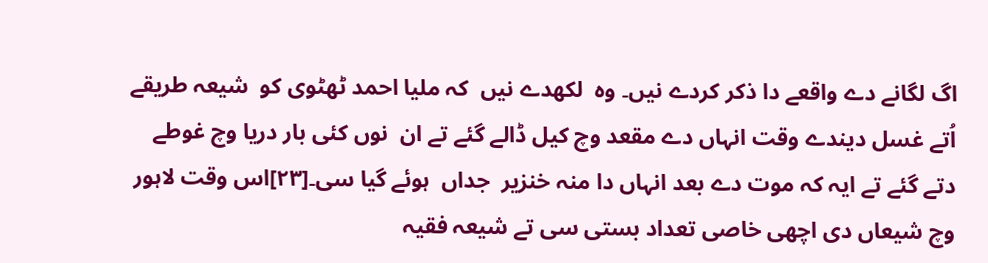اگ لگانے دے واقعے دا ذکر کردے نيں۔ وہ  لکھدے نيں  کہ ملیا احمد ٹھٹوی کو  شیعہ طریقے اُتے غسل دیندے وقت انہاں دے مقعد وچ کیل ڈالے گئے تے ان  نوں کئی بار دریا وچ غوطے دتے گئے تے ایہ کہ موت دے بعد انہاں دا منہ خنزیر  جداں  ہوئے گیا سی۔[۲۳]اس وقت لاہور وچ شیعاں دی اچھی خاصی تعداد بستی سی تے شیعہ فقیہ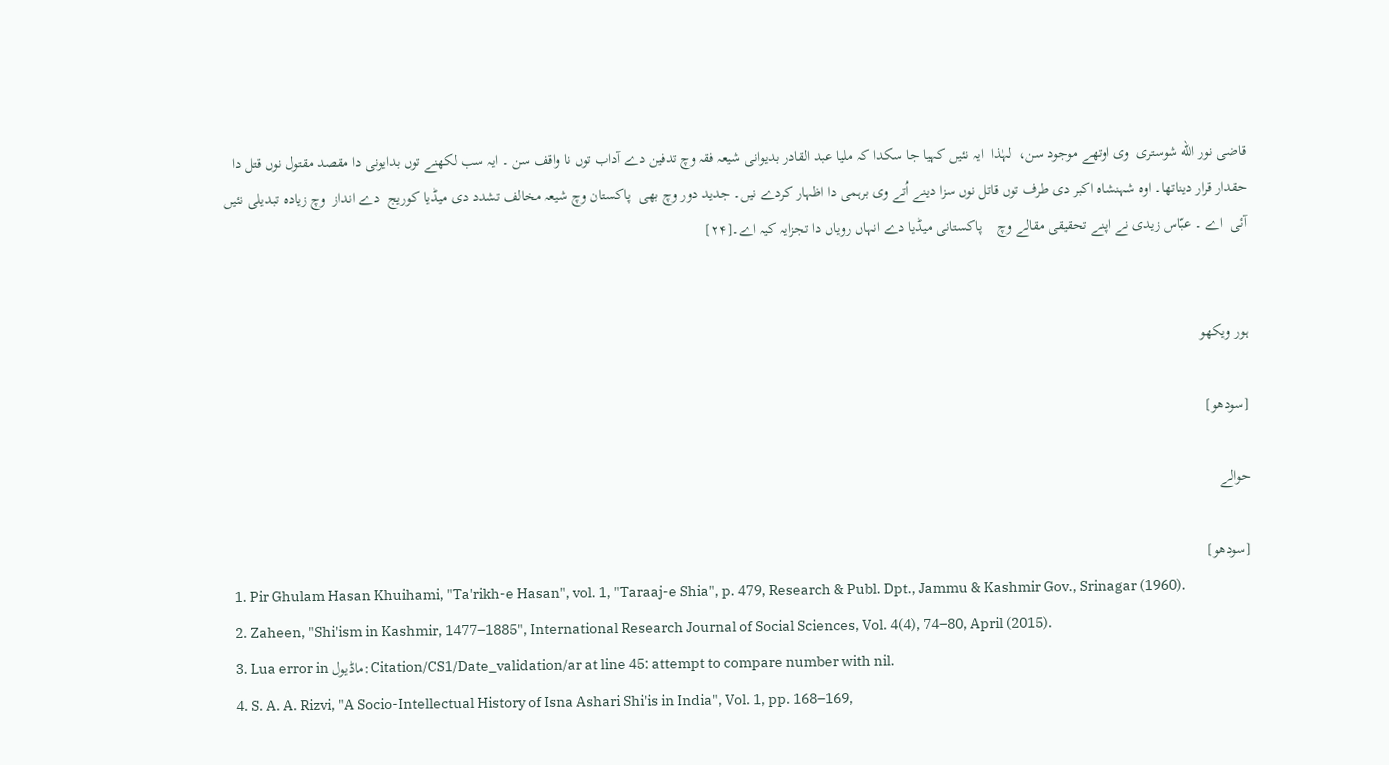قاضی نور الله شوستری  وی اوتھے موجود سن،  لہٰذا  ایہ نئيں کہیا جا سکدا کہ ملیا عبد القادر بدیوانی شیعہ فقہ وچ تدفین دے آداب توں نا واقف سن ۔ ایہ سب لکھنے توں بدایونی دا مقصد مقتول نوں قتل دا حقدار قرار دیناتھا۔ اوہ شہنشاہ اکبر دی طرف توں قاتل نوں سزا دینے اُتے وی برہمی دا اظہار کردے نيں۔ جدید دور وچ بھی  پاکستان وچ شیعہ مخالف تشدد دی میڈیا کوریج  دے انداز  وچ زیادہ تبدیلی نئيں  آئی  اے ۔ عبّاس زیدی نے اپنے تحقیقی مقالے وچ    پاکستانی میڈیا دے انہاں رویاں دا تجزایہ کیہ اے۔[۲۴]


ہور ویکھو

[سودھو]

حوالے

[سودھو]
  1. Pir Ghulam Hasan Khuihami, "Ta'rikh-e Hasan", vol. 1, "Taraaj-e Shia", p. 479, Research & Publ. Dpt., Jammu & Kashmir Gov., Srinagar (1960).
  2. Zaheen, "Shi'ism in Kashmir, 1477–1885", International Research Journal of Social Sciences, Vol. 4(4), 74–80, April (2015).
  3. Lua error in ماڈیول:Citation/CS1/Date_validation/ar at line 45: attempt to compare number with nil.
  4. S. A. A. Rizvi, "A Socio-Intellectual History of Isna Ashari Shi'is in India", Vol. 1, pp. 168–169,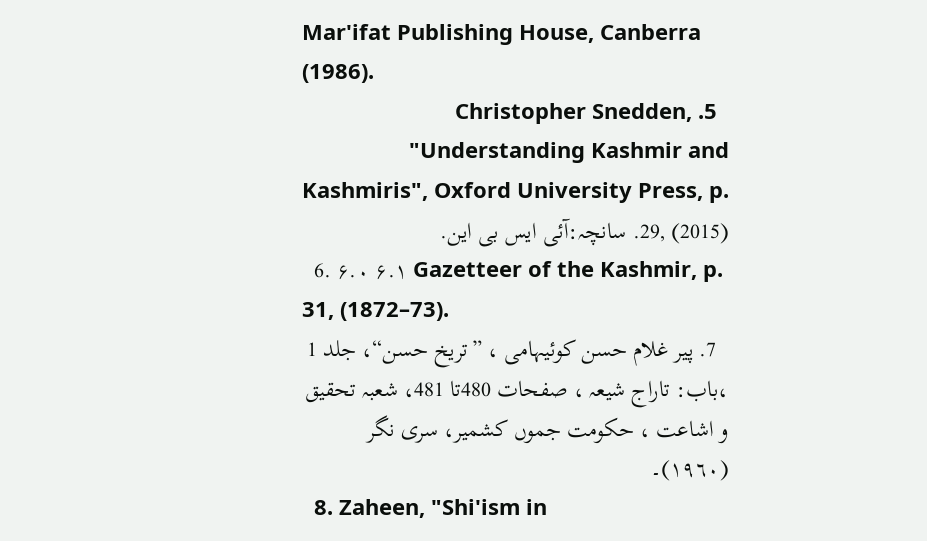Mar'ifat Publishing House, Canberra (1986).
  5. Christopher Snedden, "Understanding Kashmir and Kashmiris", Oxford University Press, p. 29, (2015). سانچہ:آئی ایس بی این.
  6. ۶.۰ ۶.۱ Gazetteer of the Kashmir, p. 31, (1872–73).
  7. پیر غلام حسن کوئیہامی ، ”تریخ حسن“، جلد 1 ،باب: تاراج شیعہ ، صفحات 480تا 481، شعبہ تحقیق و اشاعت ، حکومت جموں کشمیر، سری نگر (۱۹٦۰)۔
  8. Zaheen, "Shi'ism in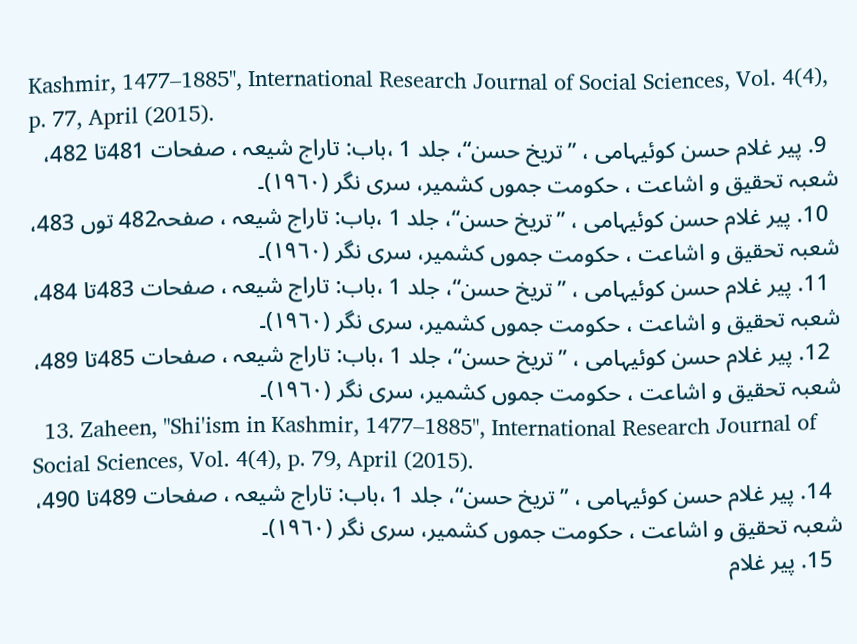Kashmir, 1477–1885", International Research Journal of Social Sciences, Vol. 4(4), p. 77, April (2015).
  9. پیر غلام حسن کوئیہامی ، ”تریخ حسن“، جلد 1 ،باب: تاراج شیعہ ، صفحات 481تا 482، شعبہ تحقیق و اشاعت ، حکومت جموں کشمیر، سری نگر (۱۹٦۰)۔
  10. پیر غلام حسن کوئیہامی ، ”تریخ حسن“، جلد 1 ،باب: تاراج شیعہ ، صفحہ482 توں 483، شعبہ تحقیق و اشاعت ، حکومت جموں کشمیر، سری نگر (۱۹٦۰)۔
  11. پیر غلام حسن کوئیہامی ، ”تریخ حسن“، جلد 1 ،باب: تاراج شیعہ ، صفحات 483تا 484، شعبہ تحقیق و اشاعت ، حکومت جموں کشمیر، سری نگر (۱۹٦۰)۔
  12. پیر غلام حسن کوئیہامی ، ”تریخ حسن“، جلد 1 ،باب: تاراج شیعہ ، صفحات 485تا 489، شعبہ تحقیق و اشاعت ، حکومت جموں کشمیر، سری نگر (۱۹٦۰)۔
  13. Zaheen, "Shi'ism in Kashmir, 1477–1885", International Research Journal of Social Sciences, Vol. 4(4), p. 79, April (2015).
  14. پیر غلام حسن کوئیہامی ، ”تریخ حسن“، جلد 1 ،باب: تاراج شیعہ ، صفحات 489تا 490، شعبہ تحقیق و اشاعت ، حکومت جموں کشمیر، سری نگر (۱۹٦۰)۔
  15. پیر غلام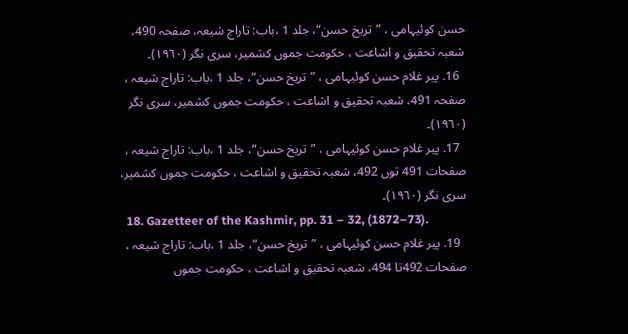حسن کوئیہامی ، ”تریخ حسن“، جلد 1 ،باب: تاراج شیعہ، صفحہ 490، شعبہ تحقیق و اشاعت ، حکومت جموں کشمیر، سری نگر (۱۹٦۰)۔
  16. پیر غلام حسن کوئیہامی ، ”تریخ حسن“، جلد 1 ،باب: تاراج شیعہ ، صفحہ 491، شعبہ تحقیق و اشاعت ، حکومت جموں کشمیر، سری نگر (۱۹٦۰)۔
  17. پیر غلام حسن کوئیہامی ، ”تریخ حسن“، جلد 1 ،باب: تاراج شیعہ ، صفحات 491 توں 492، شعبہ تحقیق و اشاعت ، حکومت جموں کشمیر، سری نگر (۱۹٦۰)۔
  18. Gazetteer of the Kashmir, pp. 31 – 32, (1872–73).
  19. پیر غلام حسن کوئیہامی ، ”تریخ حسن“، جلد 1 ،باب: تاراج شیعہ ، صفحات 492تا 494، شعبہ تحقیق و اشاعت ، حکومت جموں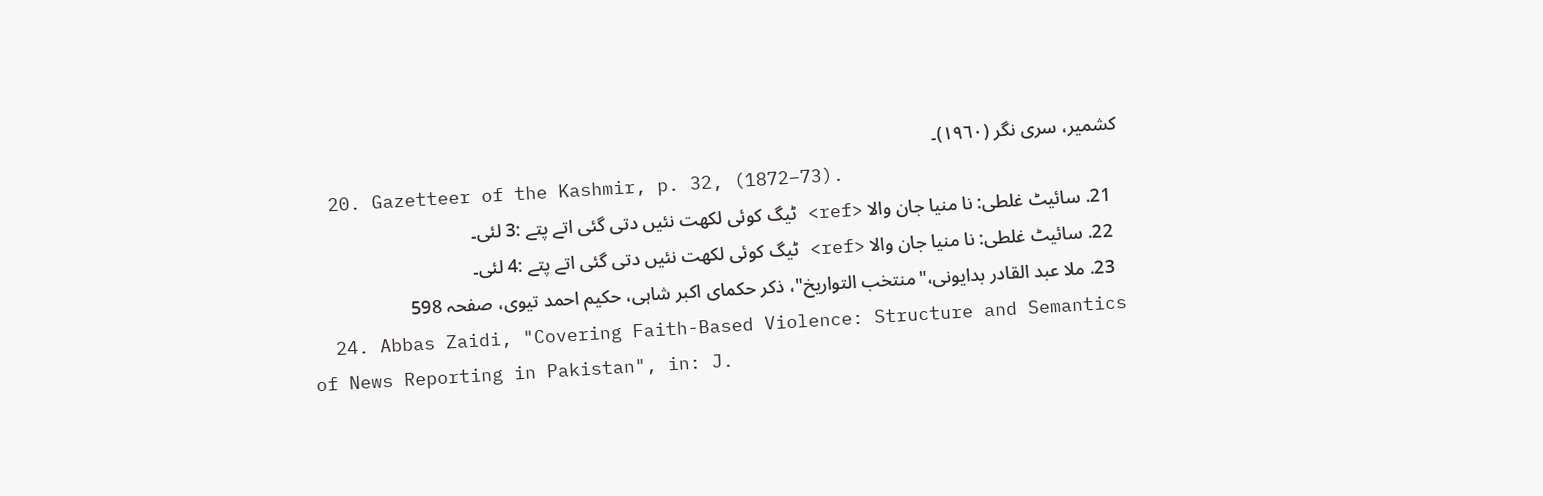کشمیر، سری نگر (۱۹٦۰)۔
  20. Gazetteer of the Kashmir, p. 32, (1872–73).
  21. سائیٹ غلطی: نا منیا جان والا <ref> ٹیگ کوئی لکھت نئیں دتی گئی اتے پتے :3 لئی۔
  22. سائیٹ غلطی: نا منیا جان والا <ref> ٹیگ کوئی لکھت نئیں دتی گئی اتے پتے :4 لئی۔
  23. ملا عبد القادر بدایونی،"منتخب التواریخ"، ذکر حکمای اکبر شاہی، حکیم احمد تیوی، صفحہ 598
  24. Abbas Zaidi, "Covering Faith-Based Violence: Structure and Semantics of News Reporting in Pakistan", in: J.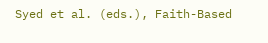Syed et al. (eds.), Faith-Based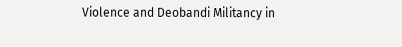Violence and Deobandi Militancy in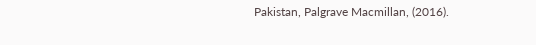Pakistan, Palgrave Macmillan, (2016).